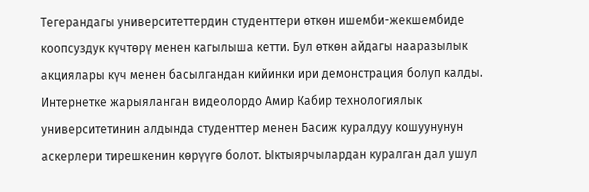Тегерандагы университеттердин студенттери өткөн ишемби-жекшембиде коопсуздук күчтөрү менен кагылыша кетти. Бул өткөн айдагы нааразылык акциялары күч менен басылгандан кийинки ири демонстрация болуп калды.
Интернетке жарыяланган видеолордо Амир Кабир технологиялык университетинин алдында студенттер менен Басиж куралдуу кошуунунун аскерлери тирешкенин көрүүгө болот. Ыктыярчылардан куралган дал ушул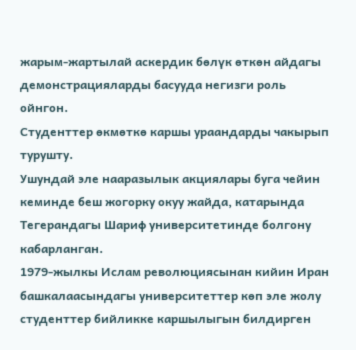жарым-жартылай аскердик бөлүк өткөн айдагы демонстрацияларды басууда негизги роль ойнгон.
Студенттер өкмөткө каршы ураандарды чакырып турушту.
Ушундай эле нааразылык акциялары буга чейин кеминде беш жогорку окуу жайда, катарында Тегерандагы Шариф университетинде болгону кабарланган.
1979-жылкы Ислам революциясынан кийин Иран башкалаасындагы университеттер көп эле жолу студенттер бийликке каршылыгын билдирген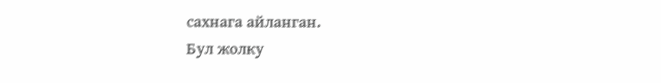сахнага айланган.
Бул жолку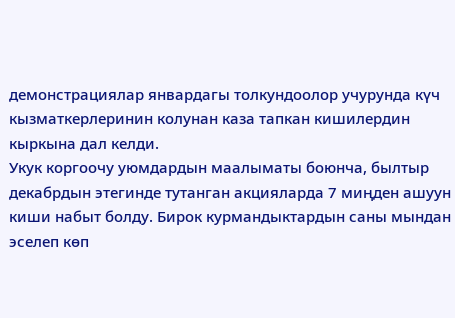демонстрациялар январдагы толкундоолор учурунда күч кызматкерлеринин колунан каза тапкан кишилердин кыркына дал келди.
Укук коргоочу уюмдардын маалыматы боюнча, былтыр декабрдын этегинде тутанган акцияларда 7 миңден ашуун киши набыт болду. Бирок курмандыктардын саны мындан эселеп көп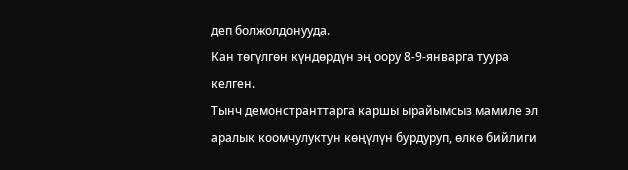деп болжолдонууда.
Кан төгүлгөн күндөрдүн эң оору 8-9-январга туура келген.
Тынч демонстранттарга каршы ырайымсыз мамиле эл аралык коомчулуктун көңүлүн бурдуруп, өлкө бийлиги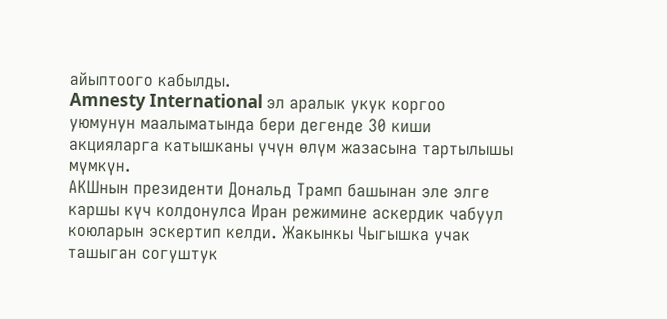айыптоого кабылды.
Amnesty International эл аралык укук коргоо уюмунун маалыматында бери дегенде 30 киши акцияларга катышканы үчүн өлүм жазасына тартылышы мүмкүн.
АКШнын президенти Дональд Трамп башынан эле элге каршы күч колдонулса Иран режимине аскердик чабуул коюларын эскертип келди. Жакынкы Чыгышка учак ташыган согуштук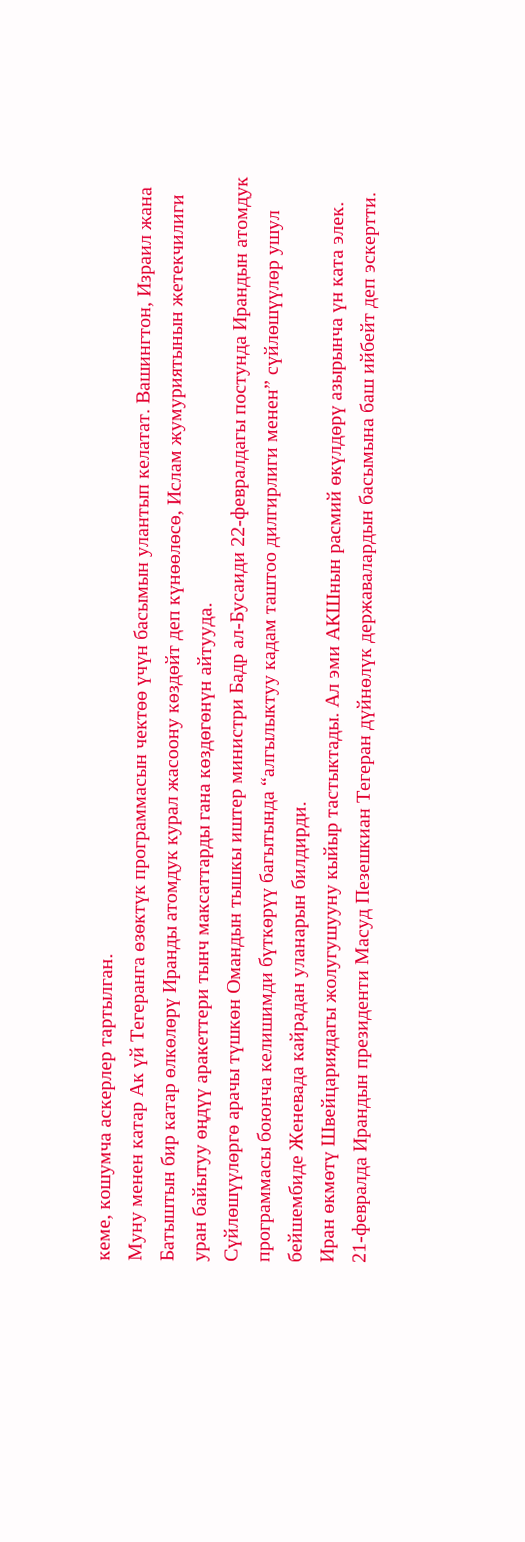кеме, кошумча аскерлер тартылган.
Муну менен катар Ак үй Тегеранга өзөктүк программасын чектөө үчүн басымын улантып келатат. Вашингтон, Израил жана Батыштын бир катар өлкөлөрү Иранды атомдук курал жасоону көздөйт деп күнөөлөсө, Ислам жумуриятынын жетекчилиги уран байытуу өңдүү аракеттери тынч максаттарды гана көздөгөнүн айтууда.
Сүйлөшүүлөргө арачы түшкөн Омандын тышкы иштер министри Бадр ал-Бусаиди 22-февралдагы постунда Ирандын атомдук программасы боюнча келишимди бүткөрүү багытында “алгылыктуу кадам таштоо дилгирлиги менен” сүйлөшүүлөр ушул бейшембиде Женевада кайрадан уланарын билдирди.
Иран өкмөтү Швейцариядагы жолугушууну кыйыр тастыктады. Ал эми АКШнын расмий өкүлдөрү азырынча үн ката элек.
21-февралда Ирандын президенти Масуд Пезешкиан Тегеран дүйнөлүк державалардын басымына баш ийбейт деп эскертти.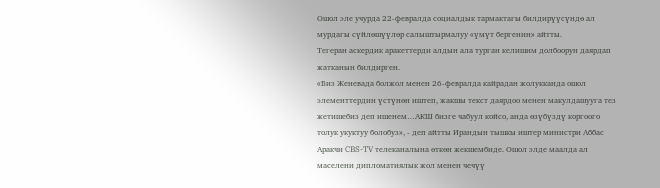Ошол эле учурда 22-февралда социалдык тармактагы билдирүүсүндө ал мурдагы сүйлөшүүлөр салыштырмалуу «үмүт бергенин» айтты.
Тегеран аскердик аракеттерди алдын ала турган келишим долбоорун даярдап жатканын билдирген.
«Биз Женевада болжол менен 26-февралда кайрадан жолукканда ошол элементтердин үстүнөн иштеп, жакшы текст даярдоо менен макулдашууга тез жетишебиз деп ишенем…АКШ бизге чабуул койсо, анда өзүбүздү коргоого толук укуктуу болобуз», - деп айтты Ирандын тышкы иштер министри Аббас Аракчи CBS-TV телеканалына өткөн жекшембиде. Ошол элде маалда ал маселени дипломатиялык жол менен чечүү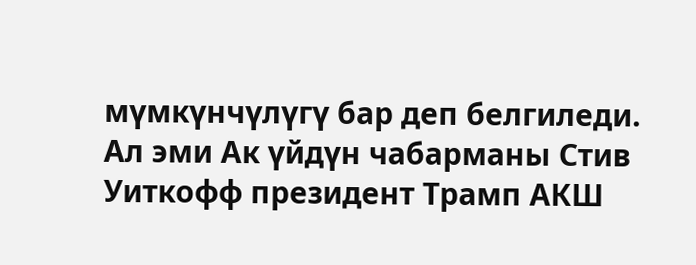мүмкүнчүлүгү бар деп белгиледи.
Ал эми Ак үйдүн чабарманы Стив Уиткофф президент Трамп АКШ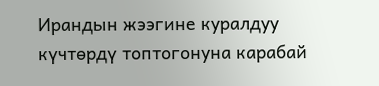Ирандын жээгине куралдуу күчтөрдү топтогонуна карабай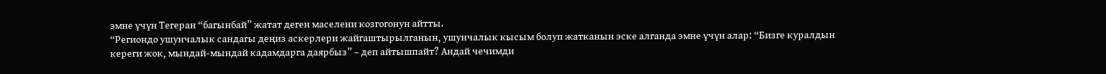эмне үчүн Тегеран “багынбай” жатат деген маселени козгогонун айтты.
“Региондо ушунчалык сандагы деңиз аскерлери жайгаштырылганын, ушунчалык кысым болуп жатканын эске алганда эмне үчүн алар: “Бизге куралдын кереги жок, мындай-мындай кадамдарга даярбыз” – деп айтышпайт? Андай чечимди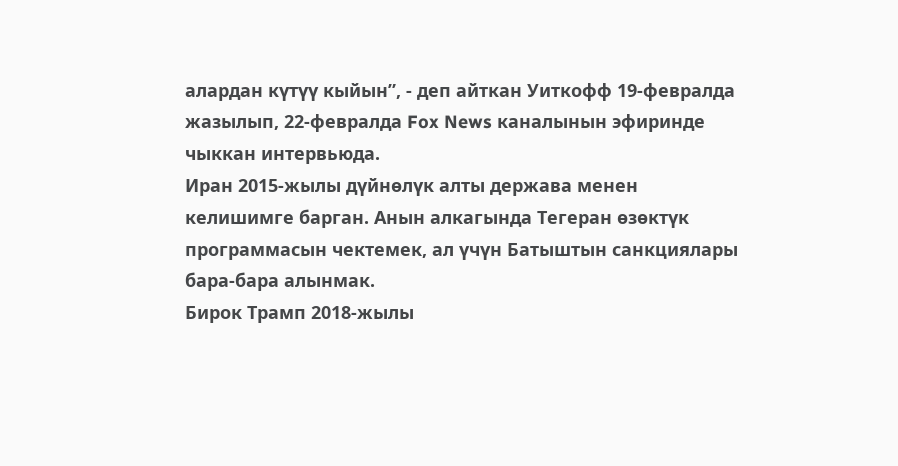алардан күтүү кыйын”, - деп айткан Уиткофф 19-февралда жазылып, 22-февралда Fox News каналынын эфиринде чыккан интервьюда.
Иран 2015-жылы дүйнөлүк алты держава менен келишимге барган. Анын алкагында Тегеран өзөктүк программасын чектемек, ал үчүн Батыштын санкциялары бара-бара алынмак.
Бирок Трамп 2018-жылы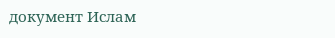документ Ислам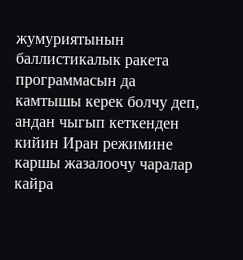жумуриятынын баллистикалык ракета программасын да камтышы керек болчу деп, андан чыгып кеткенден кийин Иран режимине каршы жазалоочу чаралар кайра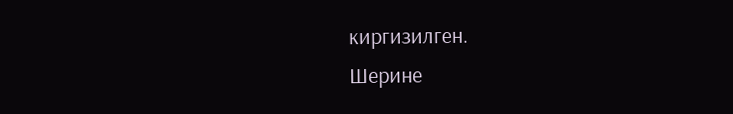киргизилген.
Шерине